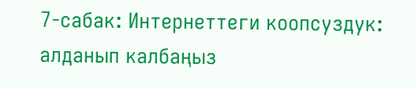7-сабак: Интернеттеги коопсуздук: алданып калбаңыз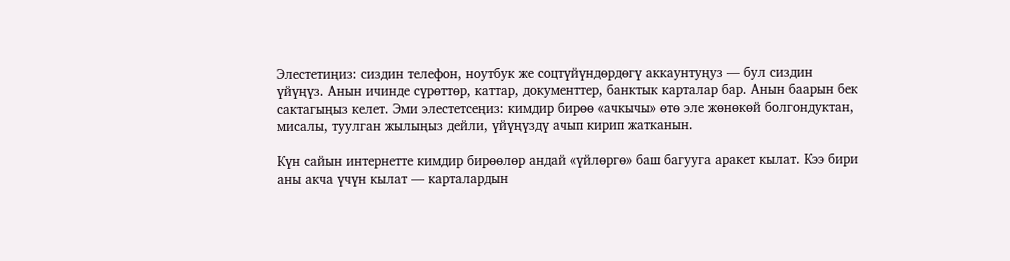Элестетиңиз: сиздин телефон, ноутбук же соцтүйүндөрдөгү аккаунтуңуз — бул сиздин үйүңүз. Анын ичинде сүрөттөр, каттар, документтер, банктык карталар бар. Анын баарын бек сактагыңыз келет. Эми элестетсеңиз: кимдир бирөө «ачкычы» өтө эле жөнөкөй болгондуктан, мисалы, туулган жылыңыз дейли, үйүңүздү ачып кирип жатканын.

Күн сайын интернетте кимдир бирөөлөр андай «үйлөргө» баш багууга аракет кылат. Кээ бири аны акча үчүн кылат — карталардын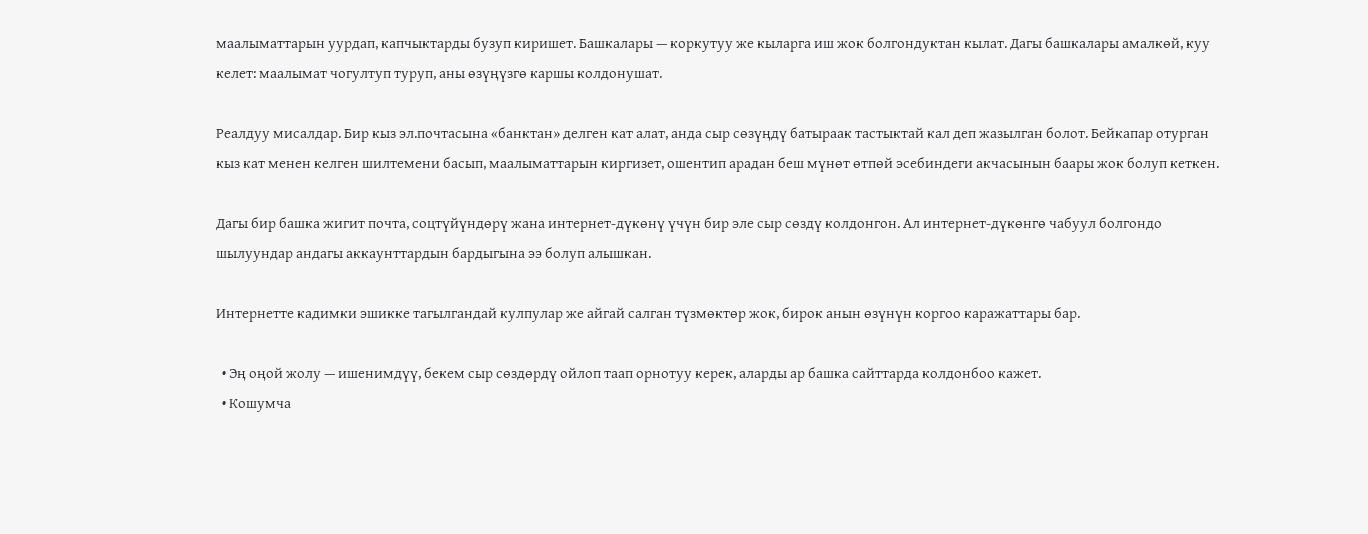маалыматтарын уурдап, капчыктарды бузуп киришет. Башкалары — коркутуу же кыларга иш жок болгондуктан кылат. Дагы башкалары амалкөй, куу келет: маалымат чогултуп туруп, аны өзүңүзгө каршы колдонушат.

Реалдуу мисалдар. Бир кыз эл.почтасына «банктан» делген кат алат, анда сыр сөзүңдү батыраак тастыктай кал деп жазылган болот. Бейкапар отурган кыз кат менен келген шилтемени басып, маалыматтарын киргизет, ошентип арадан беш мүнөт өтпөй эсебиндеги акчасынын баары жок болуп кеткен.

Дагы бир башка жигит почта, соцтүйүндөрү жана интернет-дүкөнү үчүн бир эле сыр сөздү колдонгон. Ал интернет-дүкөнгө чабуул болгондо шылуундар андагы аккаунттардын бардыгына ээ болуп алышкан.

Интернетте кадимки эшикке тагылгандай кулпулар же айгай салган түзмөктөр жок, бирок анын өзүнүн коргоо каражаттары бар.

  • Эң оңой жолу — ишенимдүү, бекем сыр сөздөрдү ойлоп таап орнотуу керек, аларды ар башка сайттарда колдонбоо кажет.
  • Кошумча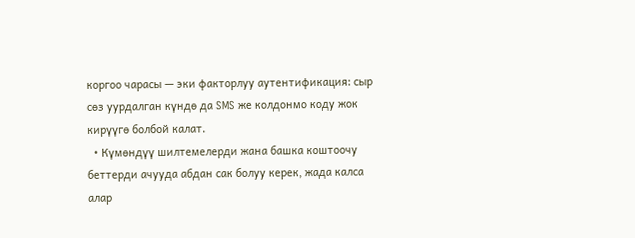коргоо чарасы — эки факторлуу аутентификация: сыр сөз уурдалган күндө да SMS же колдонмо коду жок кирүүгө болбой калат.
  • Күмөндүү шилтемелерди жана башка коштоочу беттерди ачууда абдан сак болуу керек, жада калса алар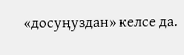«досуңуздан» келсе да.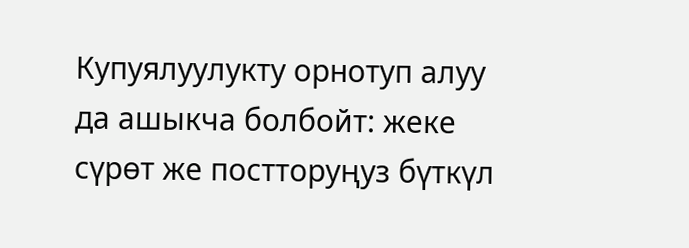Купуялуулукту орнотуп алуу да ашыкча болбойт: жеке сүрөт же постторуңуз бүткүл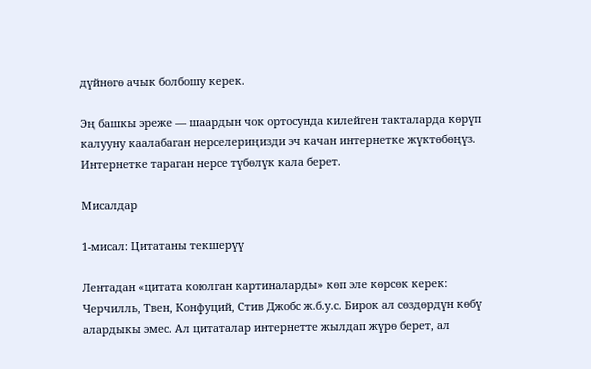дүйнөгө ачык болбошу керек.

Эң башкы эреже — шаардын чок ортосунда килейген такталарда көрүп калууну каалабаган нерселериңизди эч качан интернетке жүктөбөңүз. Интернетке тараган нерсе түбөлүк кала берет.

Мисалдар

1-мисал: Цитатаны текшерүү

Лентадан «цитата коюлган картиналарды» көп эле көрсөк керек: Черчилль, Твен, Конфуций, Стив Джобс ж.б.у.с. Бирок ал сөздөрдүн көбү алардыкы эмес. Ал цитаталар интернетте жылдап жүрө берет, ал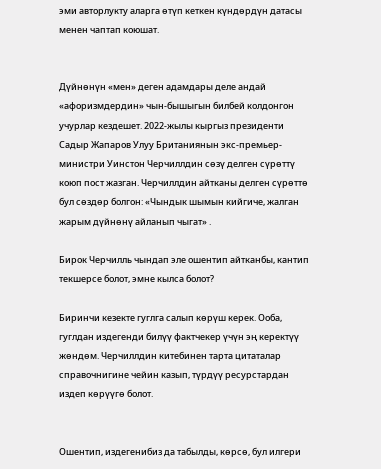эми авторлукту аларга өтүп кеткен күндөрдүн датасы менен чаптап коюшат.


Дүйнөнүн «мен» деген адамдары деле андай «афоризмдердин» чын-бышыгын билбей колдонгон учурлар кездешет. 2022-жылы кыргыз президенти Садыр Жапаров Улуу Британиянын экс-премьер-министри Уинстон Черчиллдин сөзү делген сүрөттү коюп пост жазган. Черчиллдин айтканы делген сүрөттө бул сөздөр болгон: «Чындык шымын кийгиче, жалган жарым дүйнөнү айланып чыгат» .

Бирок Черчилль чындап эле ошентип айтканбы, кантип текшерсе болот, эмне кылса болот?

Биринчи кезекте гуглга салып көрүш керек. Ооба, гуглдан издегенди билүү фактчекер үчүн эң керектүү жөндөм. Черчиллдин китебинен тарта цитаталар справочнигине чейин казып, түрдүү ресурстардан издеп көрүүгө болот.


Ошентип, издегенибиз да табылды, көрсө, бул илгери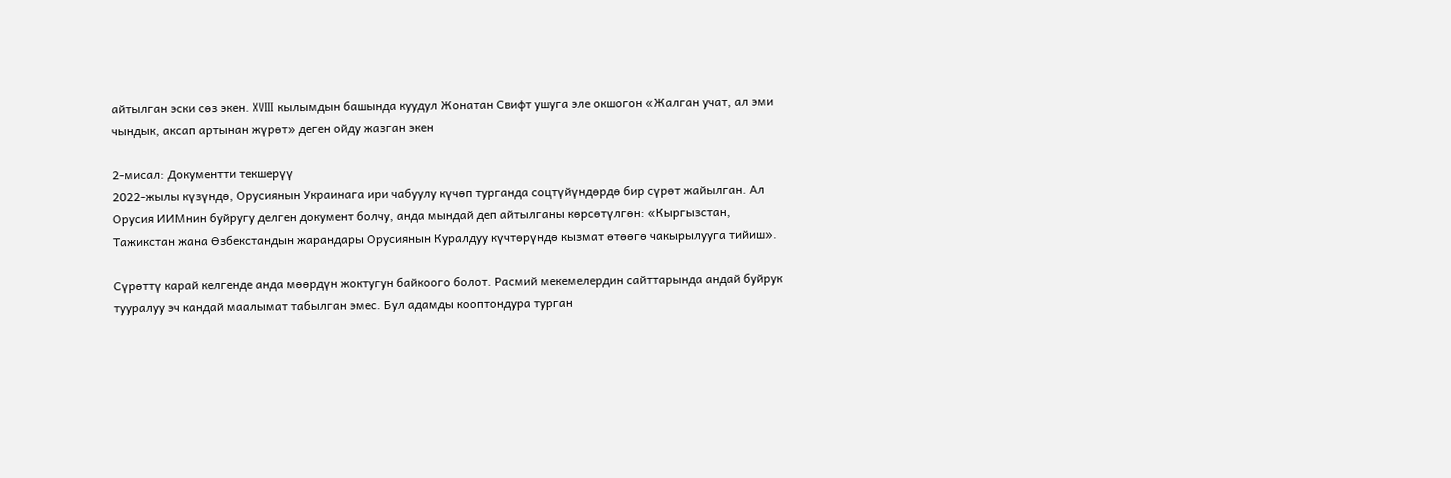айтылган эски сөз экен. XVIII кылымдын башында куудул Жонатан Свифт ушуга эле окшогон «Жалган учат, ал эми чындык, аксап артынан жүрөт» деген ойду жазган экен

2-мисал: Документти текшерүү
2022-жылы күзүндө, Орусиянын Украинага ири чабуулу күчөп турганда соцтүйүндөрдө бир сүрөт жайылган. Ал Орусия ИИМнин буйругу делген документ болчу, анда мындай деп айтылганы көрсөтүлгөн: «Кыргызстан, Тажикстан жана Өзбекстандын жарандары Орусиянын Куралдуу күчтөрүндө кызмат өтөөгө чакырылууга тийиш».

Сүрөттү карай келгенде анда мөөрдүн жоктугун байкоого болот. Расмий мекемелердин сайттарында андай буйрук тууралуу эч кандай маалымат табылган эмес. Бул адамды кооптондура турган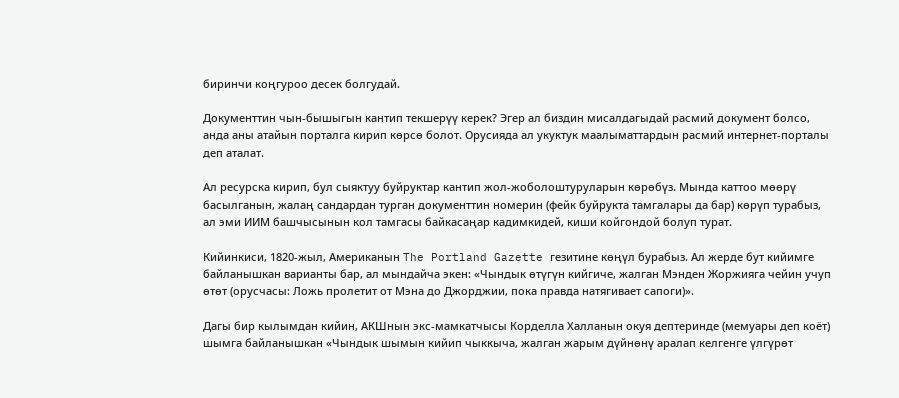биринчи коңгуроо десек болгудай.

Документтин чын-бышыгын кантип текшерүү керек? Эгер ал биздин мисалдагыдай расмий документ болсо, анда аны атайын порталга кирип көрсө болот. Орусияда ал укуктук маалыматтардын расмий интернет-порталы деп аталат.

Ал ресурска кирип, бул сыяктуу буйруктар кантип жол-жоболоштуруларын көрөбүз. Мында каттоо мөөрү басылганын, жалаң сандардан турган документтин номерин (фейк буйрукта тамгалары да бар) көрүп турабыз, ал эми ИИМ башчысынын кол тамгасы байкасаңар кадимкидей, киши койгондой болуп турат.

Кийинкиси, 1820-жыл, Американын The Portland Gazette гезитине көңүл бурабыз. Ал жерде бут кийимге байланышкан варианты бар, ал мындайча экен: «Чындык өтүгүн кийгиче, жалган Мэнден Жоржияга чейин учуп өтөт (орусчасы: Ложь пролетит от Мэна до Джорджии, пока правда натягивает сапоги)».

Дагы бир кылымдан кийин, АКШнын экс-мамкатчысы Корделла Халланын окуя дептеринде (мемуары деп коёт) шымга байланышкан «Чындык шымын кийип чыккыча, жалган жарым дүйнөнү аралап келгенге үлгүрөт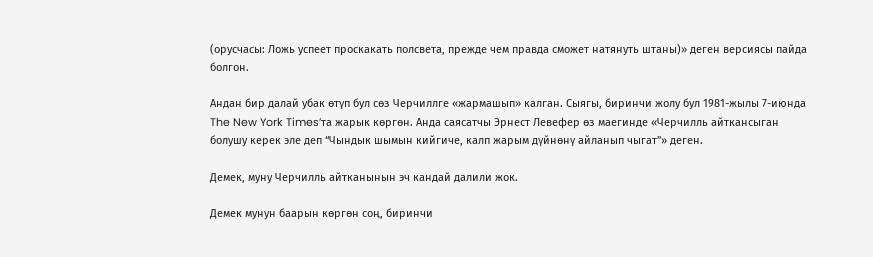(орусчасы: Ложь успеет проскакать полсвета, прежде чем правда сможет натянуть штаны)» деген версиясы пайда болгон.

Андан бир далай убак өтүп бул сөз Черчиллге «жармашып» калган. Сыягы, биринчи жолу бул 1981-жылы 7-июнда The New York Times’та жарык көргөн. Анда саясатчы Эрнест Левефер өз маегинде «Черчилль айткансыган болушу керек эле деп “Чындык шымын кийгиче, калп жарым дүйнөнү айланып чыгат”» деген.

Демек, муну Черчилль айтканынын эч кандай далили жок.

Демек мунун баарын көргөн соң, биринчи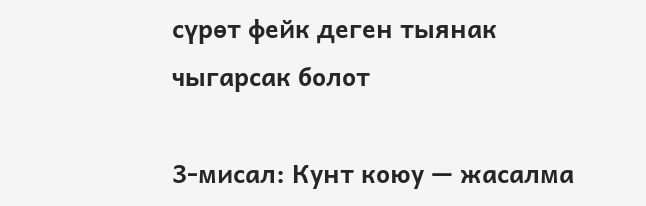сүрөт фейк деген тыянак чыгарсак болот

3-мисал: Кунт коюу — жасалма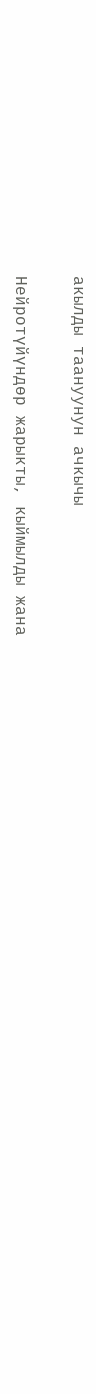акылды таануунун ачкычы

Нейротүйүндөр жарыкты, кыймылды жана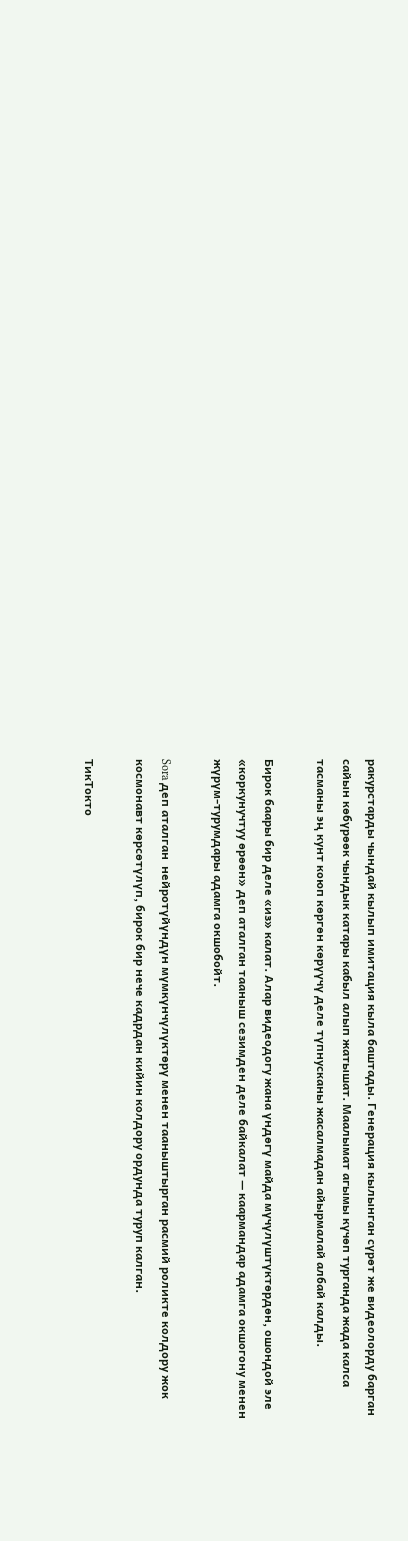ракурстарды чындай кылып имитация кыла баштады. Генерация кылынган сүрөт же видеолорду барган сайын көбүрөөк чындык катары кабыл алып жатышат. Маалымат агымы күчөп турганда жада калса тасманы эң кунт коюп көргөн көрүүчү деле түпнусканы жасалмадан айырмалай албай калды.

Бирок баары бир деле «из» калат. Алар видеодогу жана үндөгү майда мүчүлүштүктөрдөн, ошондой эле «коркунучтуу өрөөн» деп аталган тааныш сезимден деле байкалат — каармандар адамга окшогону менен жүрүм-турумдары адамга окшобойт.

Sora деп аталган  нейротүйүндүн мүмкүнчүлүктөрү менен тааныштырган расмий роликте колдору жок космонавт көрсөтүлүп, бирок бир нече кадрдан кийин колдору ордунда туруп калган.

ТикТокто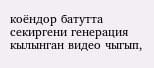коёндор батутта секиргени генерация кылынган видео чыгып,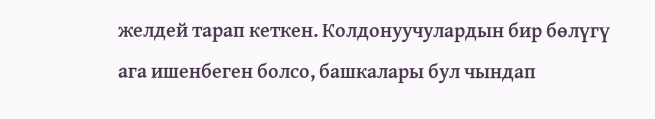желдей тарап кеткен. Колдонуучулардын бир бөлүгү ага ишенбеген болсо, башкалары бул чындап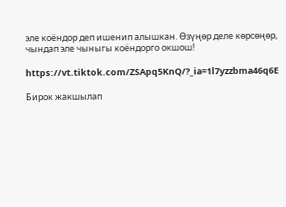эле коёндор деп ишенип алышкан. Өзүңөр деле көрсөңөр, чындап эле чыныгы коёндорго окшош!

https://vt.tiktok.com/ZSApq5KnQ/?_ia=1l7yzzbma46q6E

Бирок жакшылап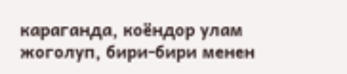караганда, коёндор улам жоголуп, бири-бири менен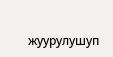жуурулушуп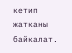кетип жатканы байкалат.